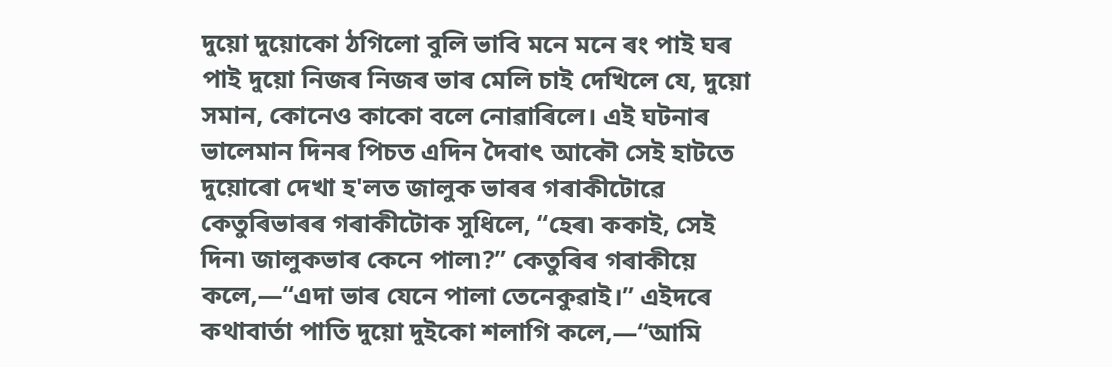দুয়ো দুয়োকো ঠগিলো বুলি ভাবি মনে মনে ৰং পাই ঘৰ পাই দুয়ো নিজৰ নিজৰ ভাৰ মেলি চাই দেখিলে যে, দুয়ো সমান, কোনেও কাকো বলে নোৱাৰিলে। এই ঘটনাৰ ভালেমান দিনৰ পিচত এদিন দৈবাৎ আকৌ সেই হাটতে দুয়োৰো দেখা হ'লত জালুক ভাৰৰ গৰাকীটোৱে কেতুৰিভাৰৰ গৰাকীটোক সুধিলে, “হেৰ৷ ককাই, সেই দিন৷ জালুকভাৰ কেনে পাল৷?” কেতুৰিৰ গৰাকীয়ে কলে,—“এদা ভাৰ যেনে পালা তেনেকুৱাই।” এইদৰে কথাবাৰ্তা পাতি দুয়ো দুইকো শলাগি কলে,—“আমি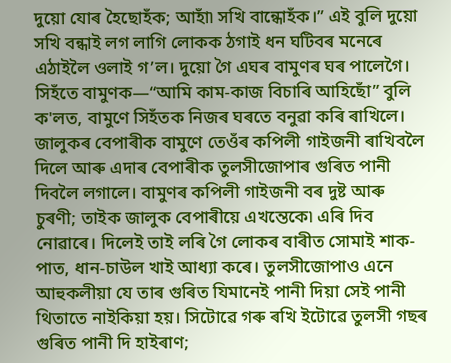দুয়ো যোৰ হৈছোহঁক; আহাঁ৷ সখি বান্ধোহঁক।” এই বুলি দুয়ো সখি বন্ধাই লগ লাগি লোকক ঠগাই ধন ঘটিবৰ মনেৰে এঠাইলৈ ওলাই গ’ল। দুয়ো গৈ এঘৰ বামুণৰ ঘৰ পালেগৈ। সিহঁতে বামুণক—“আমি কাম-কাজ বিচাৰি আহিছোঁ” বুলি ক'লত, বামুণে সিহঁতক নিজৰ ঘৰতে বনুৱা কৰি ৰাখিলে। জালুকৰ বেপাৰীক বামুণে তেওঁৰ কপিলী গাইজনী ৰাখিবলৈ দিলে আৰু এদাৰ বেপাৰীক তুলসীজোপাৰ গুৰিত পানী দিবলৈ লগালে। বামুণৰ কপিলী গাইজনী বৰ দুষ্ট আৰু চুৰণী; তাইক জালুক বেপাৰীয়ে এখন্তেকে৷ এৰি দিব নোৱাৰে। দিলেই তাই লৰি গৈ লোকৰ বাৰীত সোমাই শাক-পাত, ধান-চাউল খাই আধ্যা কৰে। তুলসীজোপাও এনে আহুকলীয়া যে তাৰ গুৰিত যিমানেই পানী দিয়া সেই পানী থিতাতে নাইকিয়া হয়। সিটোৱে গৰু ৰখি ইটোৱে তুলসী গছৰ গুৰিত পানী দি হাইৰাণ;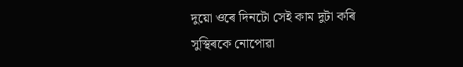দুয়ো ওৰে দিনটো সেই কাম দুটা কৰি সুস্থিৰকে নোপোৱা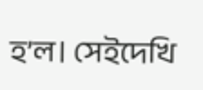হ’ল। সেইদেখি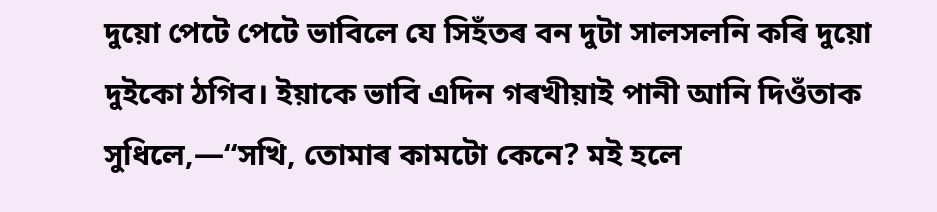দুয়ো পেটে পেটে ভাবিলে যে সিহঁতৰ বন দুটা সালসলনি কৰি দুয়ো দুইকো ঠগিব। ইয়াকে ভাবি এদিন গৰখীয়াই পানী আনি দিওঁতাক সুধিলে,—“সখি, তোমাৰ কামটো কেনে? মই হলে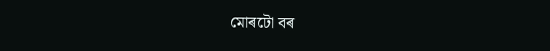মোৰটো বৰ